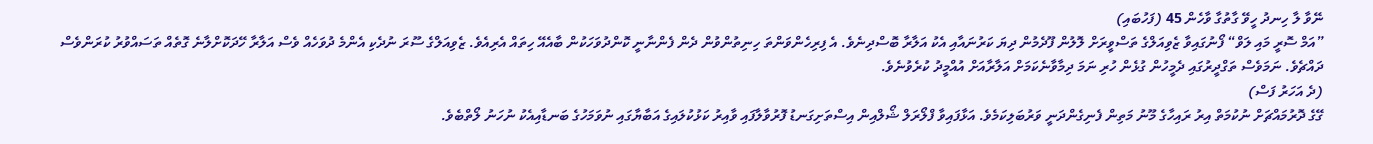ނޭވާ ލާ ހިނދު ހީވޭ ގާތުގާ ވާހެން 45 (ފަހުބައި)
”އަމް ސޮރީ މައި ލަވް“ ފޯނުގައިވާ ޒެވިއަލްގެ ތަސްވީރަށް ލޮލުން ފޫދެމުން ދިޔަ ކަރުނައާއި އެކު އަލާރާ ބޮސްދިނެވެ. އެ ފިރިހެންވަންތަ ހިނިތުންވުން ދެން ފެންނާނީ ކޮންދުވަހަކުން ބާއެއޭ ހިތައް އެރިއެވެ. ޒެވިއަލްގެ ސޫރަ ނުދެކި އެންމެ ދުވަހެއް ވެސް އަލާރާ ހޭދަކޮށްލާނެ ގޮތެއް ތަސައްވުރު ކުރަންވެސް ދައްޗެވެ. ނަމަވެސް ތަގްދީރުގައި ދެމީހުން ގުޅެން ހުރި ނަމަ ދިމާވާނެކަމަށް އަލާރާއަށް އުއްމީދު ކުރެވުނެވެ.
(ދެ އަހަރު ފަސް)
ގޭގެ ދޮރުމައްޗަށް ނުކުމަތް އިރު ރައިހާގެ މޫނު މަތިން ފެނިގެންދަނީ ވަރުބަލިކަމެވެ. އަޅާފައިވާ ފްލޯރަލް ޝޯލްއިން އިސްތަށިގަނޑު ފޮރުވާލާފައި ވާއިރު ކަޅުކުލައިގެ އަބާޔާގައި ނުވަމަހުގެ ބަނޑާއިއެކު ނުހަނު ލޯތްބެވެ.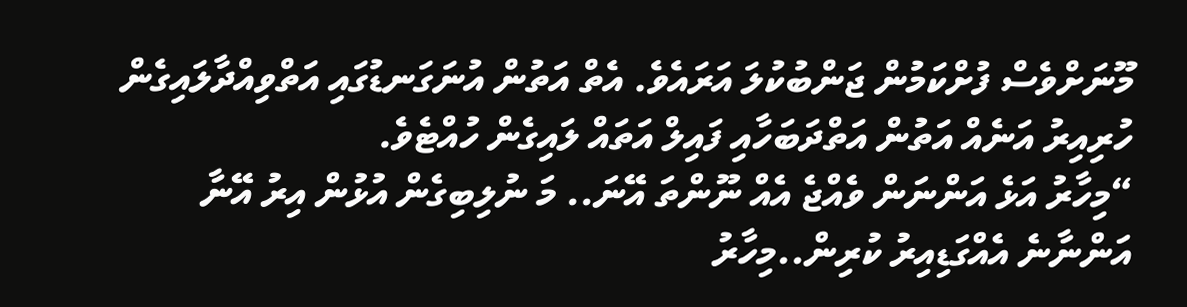މޫނަށްވެސް ފުށްކަމުން ޖަންބުކުލަ އަރައެވެ. އެތް އަތުން އުނަގަނޑުގައި އަތްވިއްދާލައިގެން ހުރިއިރު އަނެއް އަތުން އަތްދަބަހާއި ފައިލް އަތައް ލައިގެން ހުއްޓެވެ.
“މިހާރު އަޅެ އަންނަން ވެއްޖެ އެއް ނޫންތަ އޭނަ.. މަ ނުލިބިގެން އުޅުން އިރު އޭނާ އަންނާނެ އެއްގަޑިއިރު ކުރިން..މިހާރު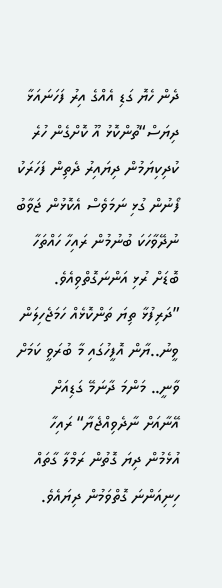ދެން ހެޔޮ ގަޑި އެއްގެ އިރު ފަހަނައަޅާ ދިޔަސް“ތުންކޮޅު އޫ ކޮށްގެން ހުރެ ކުދިކިޔަމުން ދިޔައިރު ދެތިން ފަހަރަކު ފޯނުން ގުޅި ނަމަވެސް އެކޮޅުން ޖަވާބު ނުދޭވާހަކަ ބުނުމުން ރައިހާ ހައްތަހާ ބޮޑަށް ރުޅި އަންނަގޮތްވިއެވެ.
”ދަރިފުޅާ ތިޔަ ތަންކޮޅެއް ހަމަޖެހިލަން ވީނު..ޔާން އޮފީހުގައި މާ ބުރަވީ ކަމަށް ވާނީ.. މަންމަ ދާނަމޭ ގަޑިއަށް އޭނާއަށް ނާދެވިއްޖެޔާ“ ރައިހާ އުޅެމުން ދިޔަ ގޮތުން ރަމްލާ ގާތައް ހިނިއަންނަ ގޮތްވަމުން ދިޔައެވެ.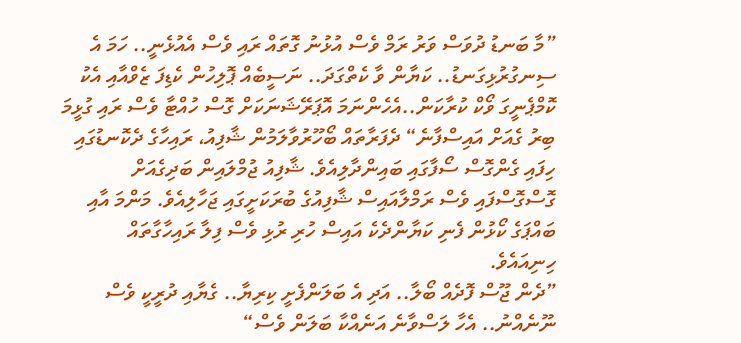”މާ ބަނޑު ދުވަސް ވަރު ރަމް ވެސް އުޅުނު ގޮތައް ރައި ވެސް އެއުޅެނީ.. ހަމަ އެ ސިނގުރުޅިގަނޑު.. ކަޔާން ވާ ކެތްގަދަ.. ނަސީބެއް ޕޮލިހުން ކެޑިފަ ޒެވްއާއި އެކު ކޮމްޕެނީގަ ވޯކް ކުރާކަން..އެހެންނަމަ އޮޕަރޭޝަނަކަށް ގޮސް ހުއްޓާ ވެސް ރައި ގުޅީމަ ބިރު ގެއަށް އައިސްފާނެ“ ދެފަރާތައް ބޯހޫރުވާލަމުން ޝާފިއު، ރައިހާގެ ދެކޮނޑުގައި ހިފައި ގެންގޮސް ސޯފާގައި ބައިންދާލިއެވެ. ޝާފިއު ޖުމްލައިން ބަދިގެއަށް ގޮސްގޮސްފައި ވެސް ރަމްލާއައިސް ޝާފިއުގެ ބުރަކަށީގައި ޖަހާލިއެވެ. މަންމަ އާއި ބައްޕަގެ ކޯޅުން ފެނި ކަޔާންދެކެ އައިސް ހުރި ރުޅި ވެސް ފިލާ ރައިހާގާތައް ހިނިއައެވެ.
”ދެން ޖޫސް ފޮދެއް ބޯލާ.. އަދި އެ ބަލަންފެށީ ކިރިޔާ.. ގެޔާއި ދުރީކީ ވެސް ނޫނެއްނު.. އެހާ ލަސްވާނެ އަނެއްކާ ބަލަން ވެސް“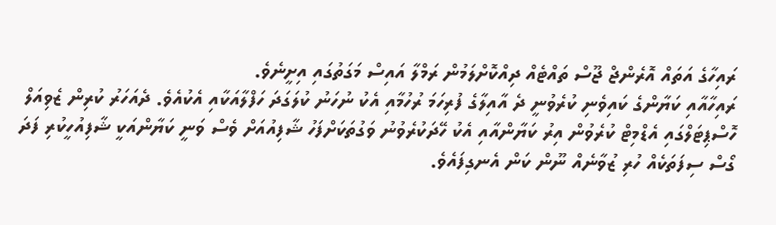ރައިހާގެ އަތައް އޮރެންޖް ޖޫސް ތައްޓެއް ދިއްކޮށްލަމުން ރަމްލާ އައިސް މަގަތުގައި އިށީނެވެ.
ރައިހާއާއި ކަޔާންގެ ކައިވެނި ކުރެވުނީ ދެ އާއިލާގެ ފުރިހަމަ ރުހުމާއި އެކު ނުހަނު ކުލަގަދަ ހަފްލާއަކާއި އެކުއެވެ. ދެއަހަރު ކުރިން ޒެވިއަލް ހޮސްޕިޓަލްގައި އެޑްމިޓް ކުރެވުން އިރު ކަޔާންއާއި އެކު ހޭދަކުރެވުނު ވަގުތަކަށްފަހު ޝާފިއުއަށް ވެސް ވަނީ ކަޔާންއަކީ ޝާފިއުހީކުރި ފަދަ ގޯސް ސިފަތަކެއް ހުރި ޒުވާނެއް ނޫން ކަން އެނގިފައެވެ.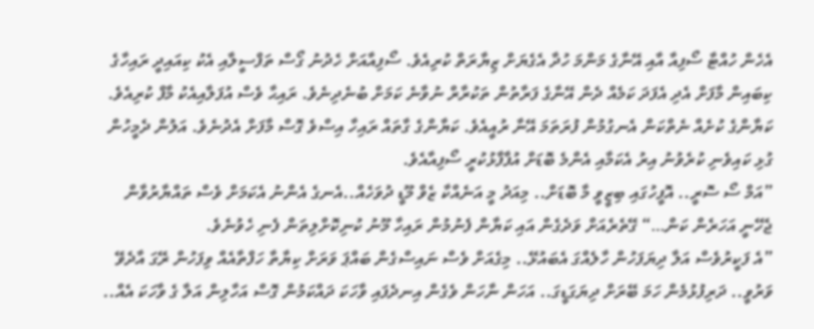އެހެން ހުއްޓާ ސޯފިއާ އާއި އޭނާގެ މަންމަ ހުދާ އެގެޔަށް ޒިޔާރަތް ކުރިއެވެ. ސޯފިއާއަށް ހެދުނު ގޯސް ތަފްސީލާއި އެކު ކިއައިދީ ރައިހާގެ ކިބައިން މާފަށް އެދި އެފަދަ ކަމެއް ދެން އޭނާގެ ފަރާތުން ތަކުރާރް ނުވާނެ ކަމަށް ބުނެދިނެވެ. ރައިޙާ ވެސް އުފަލާއިއެކު މާފް ކުރިއެވެ. ކަޔާންގެ ކުށެއް ނެތްކަން އެނގުމުން ފުރަތަމަ އޭނާ ރުއީއެވެ. ކަޔާންގެ ގާތައް ރައިހާ އިސްވެ ގޮސް މާފަށް އެދުނެވެ. އަލުން ދެމީހުން ގުޅި ކައިވެނި ކުރެވުނު އިރު އެކަމާއި އެންމެ ބޮޑަށް އުފާފާޅުކުރީ ސޯފިއާއެވެ.
”އަމް ސޯ ސޮރީ.. އޮފީހުގައި ބިޒީވީ މާ ބޮޑަށް.. މިއަދު މީ އަނެއްކާ ޒެވް މޫޑީ ދުވަހެއް..އެނގެ އެންނު އެކަމަށް ވެސް ތައްޔާރުވާން ޖެހޭނީ އަހަރެން ކަން…“ ގޭތެރެއަށް ވަދެގެން އައި ކަޔާން ފެނުމުން ރައިހާ މޫނު ކުނިކޮށްލިތަން ފެނި ހެވުނެވެ.
”އެ ފަކީރުވެސް އަލާ ދިޔަފަހުން ހާލެއްގަ އެބައުޅޭ.. މިގެއަށް ވެސް ނައިސްގެން ބައްޕަ ވަރަށް ކިޔާތާ ހަފްތާއެއް ވިފަހުން ރޭގަ އާދެވޭ ވަރުވީ.. ދަރިފުޅުމެން ހަމަ ބޭރަށް ދިޔަގަޑީގަ.. އަހަން ނާހަން ވެގެން އިނދެފައި ވާހަކަ ދައްކަމުން ގޮސް އަހާލިން އަލާ ގެ ވާހަކަ އެއް..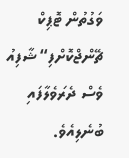ވަގުތުން ޓޮޕިކް ޗޭންޖްކޮށްފި“ ޝާފިއު ވެސް ދެރަވެލާފައި ބުނެލިއެވެ.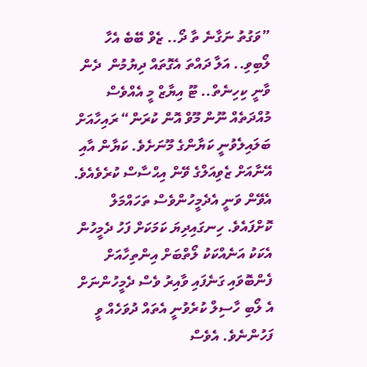”ވަގުތު ނަގާނެ ތާ ދޯ.. ޒެވް ބޭބެ އެހާ ލޯބިވި.. އަލާ ދައްތަ އެގޮތައް ދިޔުމުން  ދެން ވާނީ ކިހިނެތް.. ޓޫ އިޔާޒް މީ އެއްވެސް މުއްދަތެއް ނޫން މޫވް އޮން ކުރަން“ ރައިހާއަށް ބަލައިލެވުނީ ކަޔާންގެ މޫނަށެވެ. ކަޔާން އާއި އޭނާއަށް ޒެވިއަލްގެ ވޭން އިޙްސާސް ކުރެވެއެވެ. އެވޭން ވަނީ އެދެމީހުންވެސް ތަހައްމަލް ކޮށްފައެވެ. ހިނގައިދިޔަ ކަމަކަށް ފަހު ދެމީހުން އެކަކު އަނެއްކަކު ލޯތްބަށް އިންތިހާއަށް ފެންބޮވައި ގަނެފައި ވާއިރު ވެސް ދެމީހުންނަށް އެ ލޯބި ހާސިލް ކުރެވުނީ އެތައް ދުވަހެއް ވީ ފަހުންނެވެ. އެވެސް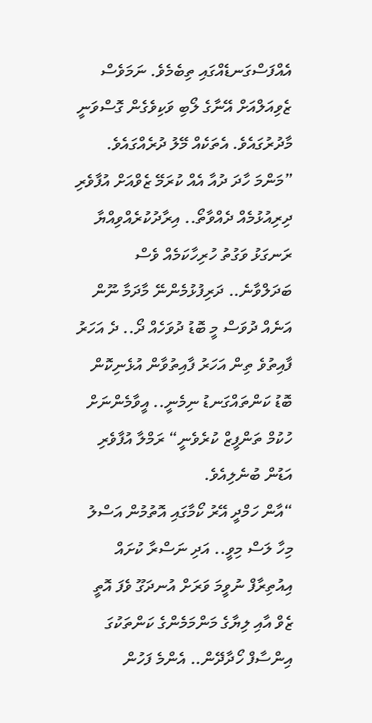އެއްފަސްގަނޑެއްގައި ތިބެމެވެ. ނަމަވެސް ޒެވިއަލްއަށް އޭނާގެ ލޯބި ވަކިވެގެން ގޮސްވަނީ މާދުރުގައެވެ. އެތަކެއް މޭލު ދުރެއްގައެވެ.
”މަންމަ ހާދަ ދުއާ އެއް ކުރަމޭ ޒެވްއަށް އުފާވެރި ދިރިއުޅުމެއް ދެއްވާތޯ.. އިރާދުކުރެއްވިއްޔާ ރަނގަޅު ވަގުތު ހުރިހާކަމެއް ވެސް ބަދަލްވާނެ.. ދަރިފުޅުމެންނޭ މާދަމާ ނޫން އަނެއް ދުވަސް މީ ބޮޑު ދުވަހެއް ދޯ.. ދެ އަހަރު ފާއިތުވެ ތިން އަހަރު ފާއިތުވާން އުޅެނިކޮން ބޮޑު ކަންތައްގަނޑު ނިމެނީ.. އީވާމެންނަށް ހުކުމް ތަންފީޒް ކުރެވެނީ“ ރަމްލާ އުފާވެރި އަޑުން ބުނެލިއެވެ.
“އާން ހަމްދީ އޭރު ކޯމާގައި އޮތުމުން އަސްލު މިހާ ލަސް މިވީ.. އަދި ނަސްރާ ކުށައް އިއުތިރާފް ނުވީމަ ވަރަށް އުނދަގޫ ވެފަ އޮތީ ޒެވް އާއި ލިޔާގެ މަންމަމެންގެ ކަންތަކުގަ އިންސާފް ހޯދާދޭން.. އެންމެ ފަހުން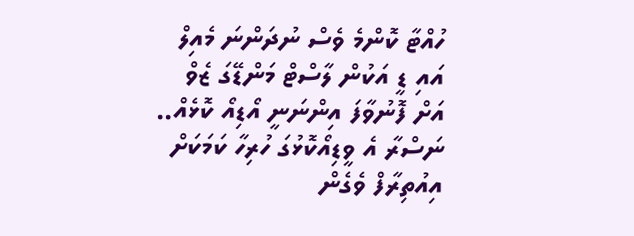ހުއްޓާ ކޮންމެ ވެސް ނުދަންނަ މެއިލް އައި ޑީ އަކުން ލާސްޓް މަންޑޭގަ ޒެވް އަށް ފޮނުވާފަ އިންނަނީ އޯޑިއޯ ކޮޅެއް.. ނަސްރާ އެ ވީޑިއޯކޮޅުގަ ހުރިހާ ކަމަކަށް އިއުތިރާފް ވެގެން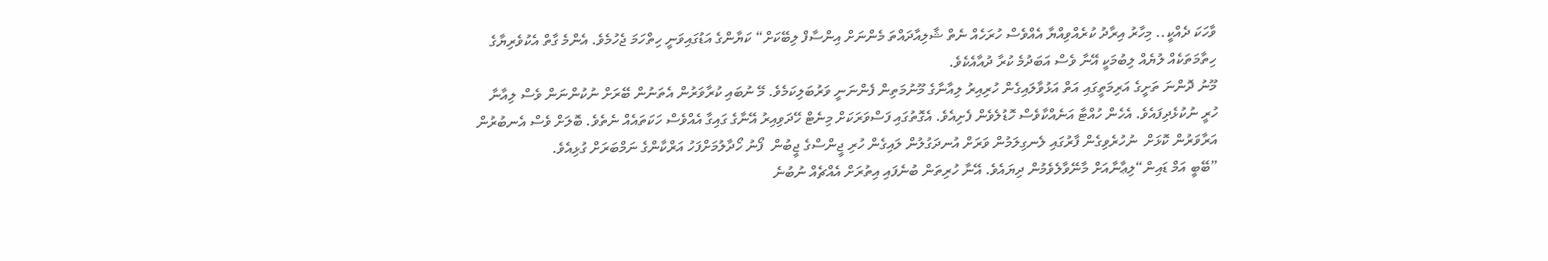ވާހަކަ ދެއްކީ.. މިހާރު އިރާދު ކުރެއްވިއްޔާ އެއްވެސް ހުރަހެއް ނެތް ޝާލިއާދައްތަ މެންނަށް އިންސާފް ލިބޭކަށް“ ކަޔާންގެ އަޑުގައިވަނީ ހިތްހަމަ ޖެހުމެވެ. އެންމެ ގާތް އެކުވެރިޔާގެ ހިތާމަތަކެއް ލުޔެއް ލިބުމަކީ އޭނާ ވެސް އަބަދުމެ ކުރާ ދުއާއެކެވެ.
މޫނު ދޮންނަ ތަށީގެ އަރިމަތީގައި އަތް އަޅުވާލައިގެން ހުރިއިރު ލިއާނާގެ މޫނުމަތިން ފެންނަނީ ވަރުބަލިކަމެވެ. މޭ ނުބައި ކުރާވަރުން އެތަނުން ބޭރަށް ނުކުންނަން ވެސް ލިއާނާ ހުރީ ނުކުޅެދިފައެވެ. އެހެން ހުއްޓާ އަނެއްކާވެސް ހޮޑުލެވެން ފެށިއެވެ. އެގޮތުގައި ފަސްވަރަކަށް މިނެޓް ހޭދަވިއިރު އޭނާގެ ގައިގާ އެއްވެސް ހަކަތައެއް ނެތެވެ. ބޮލަށް ވެސް އެނބުރުން އަރާވަރުން ކޮޅަށް  ނުހުރެވިގެން ފާރުގައި ލެނގިލަމުން ވަރަށް އުނދަގުލުން ލައިގެން ހުރި ޖީންސްގެ ޖީބުން  ފޯނު ހޯދާލުމަށްފަހު އަރްކާންގެ ނަމްބަރަށް ގުޅިއެވެ.
”ބޭބީ އަމް ޑައިން“ލިޢާނާއަށް މާނޭވާލެވެމުން ދިޔައެވެ. އޭނާ ހުރިތަން ބުނެފައި އިތުރަށް އެއްޗެއް ނުބުނެ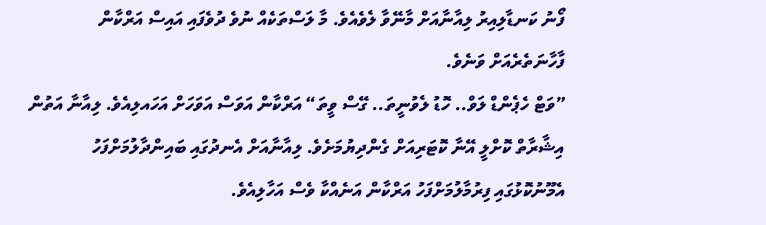ފޯނު ކަނޑާލިއިރު ލިއާނާއަށް މާނޭވާ ލެވެއެވެ. މާ ލަސްތަކެއް ނުވެ ދުވެފައި އައިސް އަރްކާން ފާހާނަތެރެއަށް ވަނެވެ.
”ވަޓް ހެޕެންޑް ލަވް.. ހޮޑު ލެވުނީތަ.. ގޭސް ވީތަ“ އަރްކާން އަވަސް އަވަހަށް އަހައލިއެވެ. ލިއާނާ އަތުން އިޝާރާތް ކޮށްލީ އޭނާ ކޮޓަރިއަށް ގެންދިޔުމަށެވެ. ލިއާނާއަށް އެނދުގައި ބައިންދާލުމަށްފަހު އެމޫނުކޮޅުގައި ފިރުމާލުމަށްފަހު އަރްކާން އަނެއްކާ ވެސް އަހާލިއެވެ.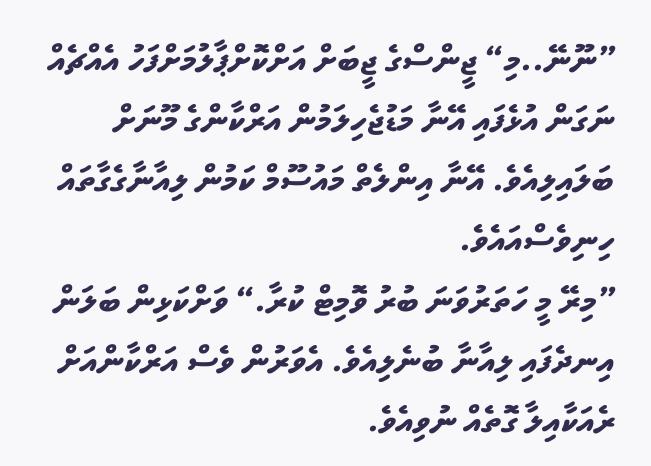”ނޫނޭ..މި“ ޖީންސްގެ ޖީބަށް އަށްކޮށްޕާލުމަށްފަހު އެއްޗެއް ނަގަން އުޅެފައި އޭނާ މަޑުޖެހިލަމުން އަރްކާންގެ މޫނަށް ބަލައިލިއެވެ. އޭނާ އިންލެތް މައުސޫމް ކަމުން ލިއާނާގެގާތައް ހިނިވެސްއައެވެ.
”މިރޭ މީ ހަތަރުވަނަ ބުރު ވޮމިޓް ކުރާ.“ ވަށްކަޅިން ބަލަން އިނދެފައި ލިއާނާ ބުނެލިއެވެ. އެވަރުން ވެސް އަރްކާންއަށް ރެއަކާއިލާ ގޮތެއް ނުވިއެވެ.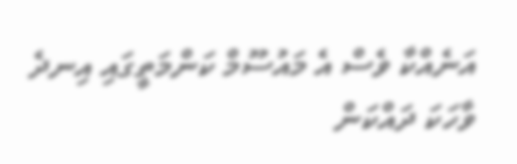އަނެއްކާ ވެސް އެ މައުސޫމް ކަންމަތީގައި އިނދެ ވާހަކަ ދައްކަން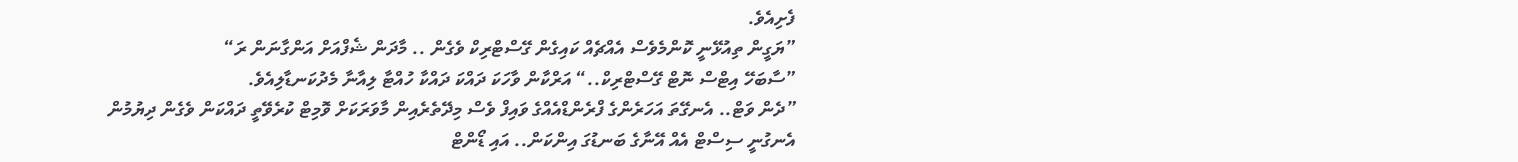ފެށިއެވެ.
”ޔަގީން ތިއުޅޭނީ ކޮންމެވެސް އެއްޗެއް ކައިގެން ގޭސްޓްރިކް ވެގެން .. މާދަން ޝެފްއަށް އަންގާނަން ރަ“
”ސާބަހޭ އިޓްސް ނޮޓް ގޭސްޓްރިކް..“ އަރްކާން ވާހަކަ ދައްކަ ދައްކާ ހުއްޓާ ލިއާނާ މެދުކަނޑާލިއެވެ.
”ދެން ވަޓް.. އެނގޭތަ އަހަރެންގެ ފްރެންޑްއެއްގެ ވައިފް ވެސް މިދޭތެރެއިން މާވަރަކަށް ވޮމިޓް ކުރެވޭތީ ދައްކަން ވެގެން ދިޔުމުން އެނގުނީ ސިސްޓް އެއް އޭނާގެ ބަނޑުގަ އިންކަން.. އައި ޑޯންޓް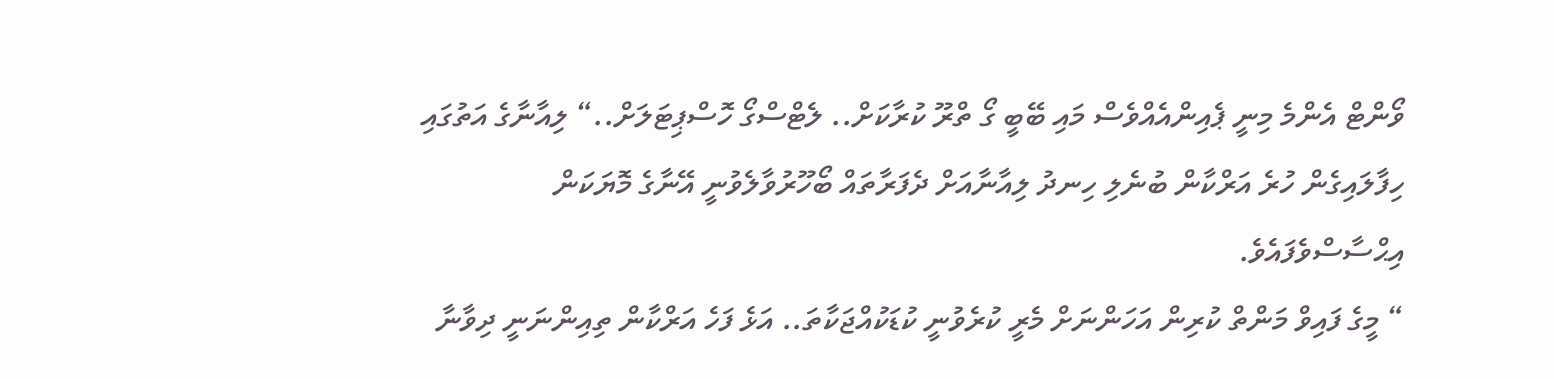ވޯންޓް އެންމެ މިނީ ޕެއިންއެއްވެސް މައި ބޭބީ ގޯ ތްރޫ ކުރާކަށް.. ލެޓްސްގޯ ހޮސްޕިޓަލަށް..“ ލިއާނާގެ އަތުގައި  ހިފާލައިގެން ހުރެ އަރްކާން ބުނެލި ހިނދު ލިއާނާއަށް ދެފަރާތައް ބޯހޫރުވާލެވުނީ އޭނާގެ މޮޔަކަން އިޙްސާސްވެފައެވެ.
“ މީގެ ފައިވް މަންތް ކުރިން އަހަންނަށް މެރީ ކުރެވުނީ ކުޑަކުއްޖަކާތަ.. އަޅެ ފަހެ އަރްކާން ތިއިންނަނީ ދިވާނާ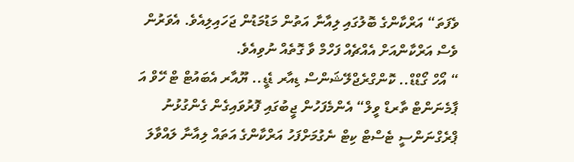ވެފަތަ“ އަރްކާންގެ ބޮލުގައި ލިއާނާ އަތުން މަޑުމަޑުން ޖަހައިލިއެވެ. އެވަރުން ވެސް އަރްކާންއަށް އެއްޗެއް ފަހްމް ވާ ގޮތެއް ނުވިއެވެ.
“ އޯހް ގޯޑްޑް.. ކޮންގްރެޖްލޭޝަންސް ޑިއާރ ޑެޑީ.. ޔޫއާރ އެބައުޓް ޓް ހޭވް އަ ޕާމެނަންޓް ތާރޑް ވީލް“ އެންމެފަހުން ޖީބުގައި ފޮރުވައިގެން ގެންގުޅުނު ޕްރެގްނަންސީ ޓެސްޓް ކިޓް ނެގުމަށްފަހު އަރްކާންގެ އަތައް ލިއާނާ ލައްވާލަ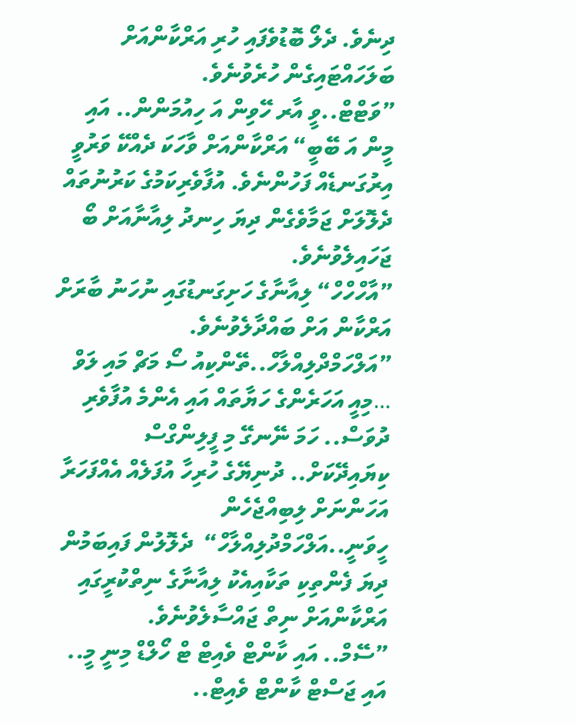ދިނެވެ. ދެލޯ ބޮޑުވެފައި ހުރި އަރްކާންއަށް ބަލަހައްޓައިގެން ހުރެވުނެވެ.
”ވަޓްޓް..ވީ އާރ ހޭވިން އަ ހިއުމަންން.. އައި މީން އަ ބޭބީ“ އަރްކާންއަށް ވާހަކަ ދެއްކޭ ވަރުވީ އިރުގަނޑެއް ފަހުންނެވެ. އުފާވެރިކަމުގެ ކަރުނުތައް ދެލޮލަށް ޖަމާވެގެން ދިޔަ ހިނދު ލިއާނާއަށް ބޯ ޖަހައިލެވުނެވެ.
”އާހްހްހް“ ލިއާނާގެ ހަށިގަނޑުގައި ނުހަނު ބާރަށް އަރްކާން އަށް ބައްދާލެވުނެވެ.
”އަލްހަމްދްލިއްލާހް..ތޭންކިއު ސޯ މަޗް މައި ލަވް …މިއީ އަހަރެންގެ ހަޔާތައް އައި އެންމެ އުފާވެރި ދުވަސް.. ހަމަ ނޭނގޭ މި ފީލިންގްސް ކިޔައިދޭކަށް.. ދުނިޔޭގެ ހުރިހާ އުފަލެއް އެއްފަހަރާ އަހަންނަށް ލިބިއްޖެހެން ހީވަނީ..އަލްހަމްދުލިއްލާހް“  ދެލޮލުން ފައިބަމުން ދިޔަ ފެންތިކި ތަކާއިއެކު ލިއާނާގެ ނިތްކުރީގައި އަރްކާންއަށް ނިތް ޖައްސާލެވުނެވެ.
”ސޭމް.. އައި ކާންޓް ވެއިޓް ޓް ހޯލްޑް މިނީ މީ.. އައި ޖަސްޓް ކާންޓް ވެއިޓް..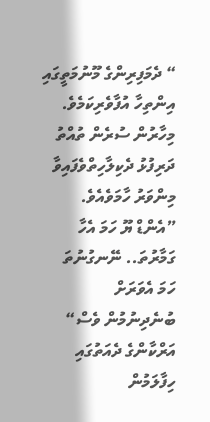“ ދެމަފިރިންގެ މޫނުމަތީގައި އިންތިހާ އުފާވެރިކަމެވެ. މިހާރުން ސުރެން ތުއްތު ދަރިފުޅު ދެކިލާހިތްވެފައިވާ މިންވަރު ހާމަވެއެވެ.
”އެންޑް ޔޫ ހަމަ އެހާ ގަމާރުތަ.. ނޭނގުނުތަ ހަމަ އެވަރަށް ބުނެދިނުމުން ވެސް“ އަރްކާންގެ ދެއަތުގައި ހިފާލަމުން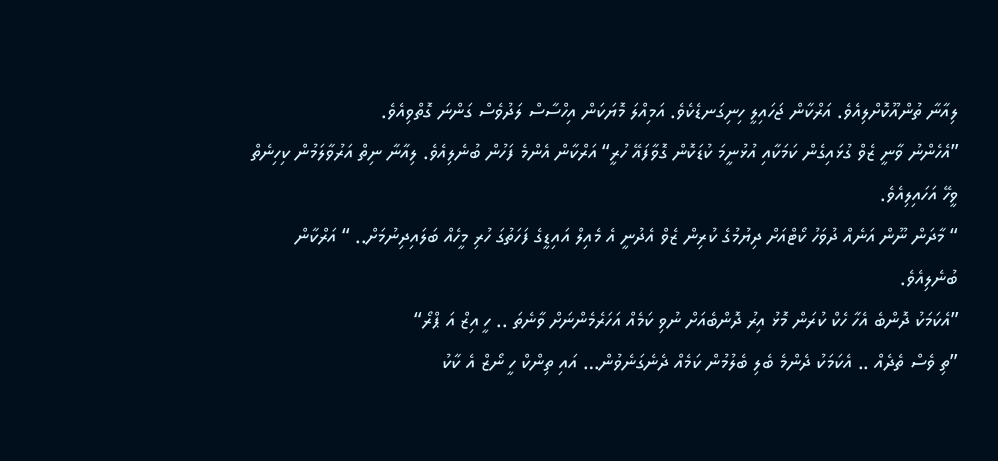ލިއާނާ ތުންއޫކޮށްލިއެވެ. އަރްކާން ޖަހައިލީ ހިނިގަނޑެކެވެ. އަމިއްލަ މޮޔަކަން އިހްސާސް ލަދުވެސް ގަންނަ ގޮތްވިއެވެ.
”އެހެންނު ވާނީ ޒެވް ގުޅައިގެން ކަމަކާއި އުޅުނީމަ ކުޑަކޮން ގޮވާފައޭ ހުރީ“ އަރްކާން އެންމެ ފަހުން ބުނެލިއެވެ. ލިއާނާ ނިތް އަރުވާލަމުން ކިހިނެތް ވީހޭ އަހައިލިއެވެ.
“ މާދަން ނޫން އަނެއް ދުވަހު ކޯޓްއަށް ދިޔުމުގެ ކުރިން ޒެވް އެދުނީ އެ މެއިލް އައިޑީގެ ފަހަތުގަ ހުރި މީހެއް ބަލައިދިނުމަށް.. “ އަރްކާން ބުނެލިއެވެ.
”އެކަމަކު ދޮންބެ އެހާ ހެކް ކުރަން މޮޅު އިރު ދޮންބެއަށް ނުވި ކަމެއް އަހަރެމެންނަށް ވާނެތަ .. ހީ އިޒް އަ ޕްރޯ“
”ތި ވެސް ތެދެއް .. އެކަމަކު ދެންމެ ބެލި ބެލުމުން ކަމެއް ދެނެގަނެވުން… އައި ތިންކް ހީ ނޯޒް އެ ކާކު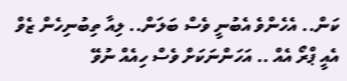ކަން.. އެހެންވެ އެބުނީ ވެސް ބަލަން.. ލިއާ ތިބުނިހެން ޒެވް އެއީ ޕްރޯ އެއް .. އަހަންނަކަށް ވެސް ހިއެއް ނުވޭ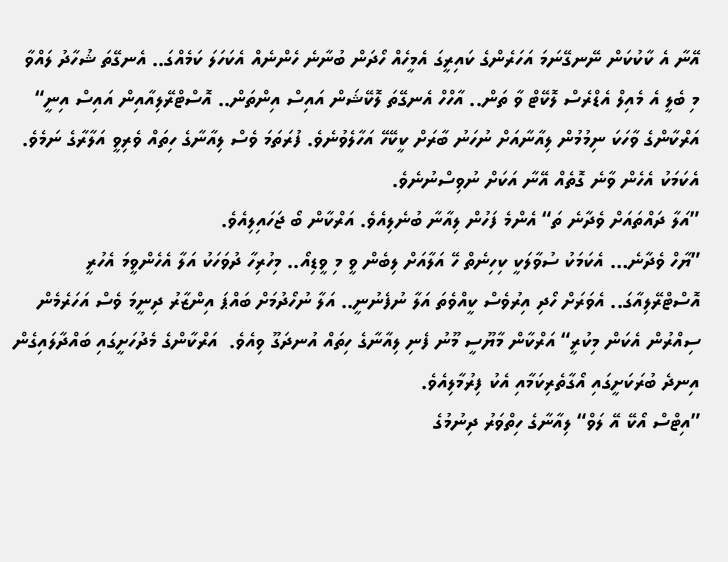އޭނާ އެ ކާކުކަން ނޭނގޭނަމަ އަހަރެންގެ ކައިރީގަ އެމީހެއް ހޯދަން ބުނާނެ ހެންނެއް އެކަހަލަ ކަމެއްގަ.. އެނގޭތަ ޝުހާދު ލައްވާ މި ބެލީ އެ މެއިލް އެޑްރެސް ލޮކޭޓް ވާ ތަން.. އާހްހް އެނގޭތަ ލޮކޭޝަން އައިސް އިންތަން.. އޮސްޓްރޭލިއާއިން އައިސް އިނީ“ އަރްކާންގެ ވާހަކަ ނިމުމުން ލިއާނާއަށް ނުހަނު ބާރަށް ކީކޭހޭ އަހާލެވުނެވެ. ފުރަތަމަ ވެސް ލިއާނާގެ ހިތައް ވެރިވީ އަލާރާގެ ނަމެވެ. އެކަމަކު އެހެން ވާނެ ގޮތެއް އޭނާ އަކަށް ނުވިސްނުނެވެ.
”އަލާ ދައްތައަށް ވެދާނެ ތަ“ އެންމެ ފަހުން ލިއާނާ ބުނެލިއެވެ. އަރްކާން ބޯ ޖަހައިލިއެވެ.
”ޔާހް ވެދާނެ… އެކަމަކު ސުވާލަކީ ކިހިނެތް ހޭ އަލާއަށް ލިބެން ވީ މި ވީޑިއޯ.. މިހުރިހާ ދުވަހަކު އަލާ އެހެންވީމަ އެހުރީ އޮސްޓްރޭލިއާގަ.. އެވަރަށް ހޯދި އިރުވެސް ކީއްވެތަ އަލާ ނުފެނުނީ.. އަލާ ނުހޯދުމަށް ބައްޕަ އިންޒާރު ދިނީމަ ވެސް އަހަރެމެން ސިއްރުން އެކަން މިކުރީ“ އަރްކާން މާޔޫސީ މޫނު ފެނި ލިއާނާގެ ހިތައް އުނދަގޫ ވިއެވެ.  އަރްކާންގެ މެދުހަށީގައި ބައްދާލައިގެން އިނދެ ބުރަކަށީގައި އޯގާތެރިކަމާއި އެކު ފިރުމާލިއެވެ.
”އިޓްސް އޯކޭ އޭ ލަވް“ ލިއާނާގެ ހިތްވަރު ދިނުމުގެ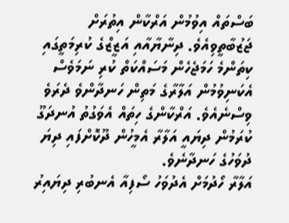ބަސްތައް އިވުމުން އަރްކާން އިތުރަށް ޖަޒުބާތީވިއެވެ. ދިނާޔާއާއި އަޒީޒްގެ ކުރިމަތީގައި ކިތަންމެ ހަމަޖެހެން މަސައްކަތް ކުރި ނަމަވެސް އެކަނިވުމުން އަލާރާގެ މަތިން ހަނދާންވެ ދެރަވެ ވިސްނެއެވެ. އަރްކާންގެ ހިތައް އެވަގުތު އުނދަގޫ ކުރަމުން ދިޔައީ އަލާރާ އެމީހުން ދޫކޮށްފައި ދިޔަ ދުވަހުގެ ހަނދާނެވެ.
އަލާރާ ހޯދުމަށް އެދުވަހު ސޯފިއާ އެނބުރި ދިޔައިރު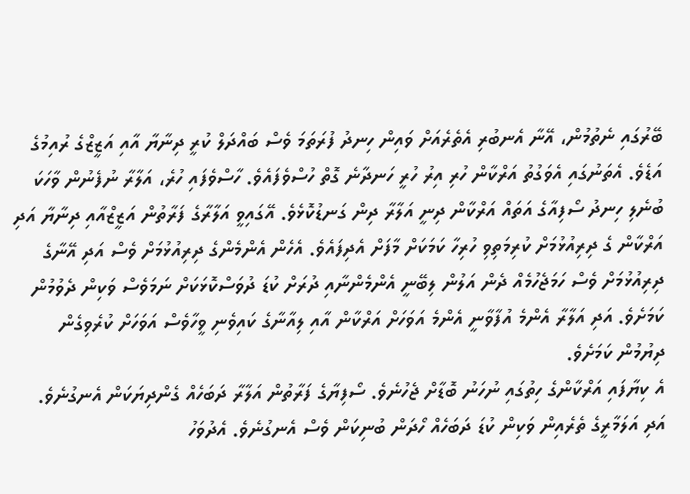ބޭރުގައި ނެތުމުން، އޭނާ އެނބުރި އެތެރެއަށް ވައިން ހިނދު ފުރަތަމަ ވެސް ބައްދަލް ކުރީ ދިނާޔާ އާއި އަޒީޒްގެ ރުއިމުގެ އަޑެވެ. އެތަނުގައި އެވަގުތު އަރްކާން ހުރި އިރު ހުރީ ހަނދާނެ ގޮތް ހުސްވެފައެވެ. ހާސްވެފައި ހުރެ، އަލާރާ ނުފެނުން ވާހަކަ ބުނެލި ހިނދު ސޯފިއާގެ އަތައް އަރްކާން ދިނީ އަލާރާ ދިން ގަނޑުކޮޅެވެ. އޭގައިވީ އަލާރާގެ ފަރާތުން އަޒީޒްއާއި ދިނާޔާ އަދި އަރްކާން ގެ ދިރިއުޅުމަށް ކުރިމަތިވި ހުރިހާ ކަމަކަށް މާފަށް އެދިފައެވެ. އެހެން އެންމެންގެ ދިރިއުޅުމަށް ވެސް އަދި އޭނާގެ ދިރިއުޅުމަށް ވެސް ހަމަޖެހުމެއް ދެން އަލުން ލިބޭނީ އެންމެންނާއި ދުރަށް ކުޑަ ދުވަސްކޮޅަކަށް ނަމަވެސް ވަކިން ދެވުމުން ކަމަށެވެ. އަދި އަލާރާ އެންމެ އުފާވާނީ އެންމެ އަވަހަށް އަރްކާން އާއި ލިއާނާގެ ކައިވެނި ވީހާވެސް އަވަހަށް ކުރެވިގެން ދިޔުމުން ކަމަށެވެ.
އެ ކިޔާފައި އަރްކާންގެ ހިތުގައި ނުހަނު ބޮޑާށް ޖެހުނެވެ. ސޯފިޔާގެ ފަރާތުން އަލާރާ ދަބަހެއް ގެންދިޔަކަން އެނގުނެވެ. އަދި އަލަމާރީގެ ތެރެއިން ވަކިން ކުޑަ ދަބަހެއް ހޯދަން ބުނިކަން ވެސް އެނގުނެވެ. އެދުވަހު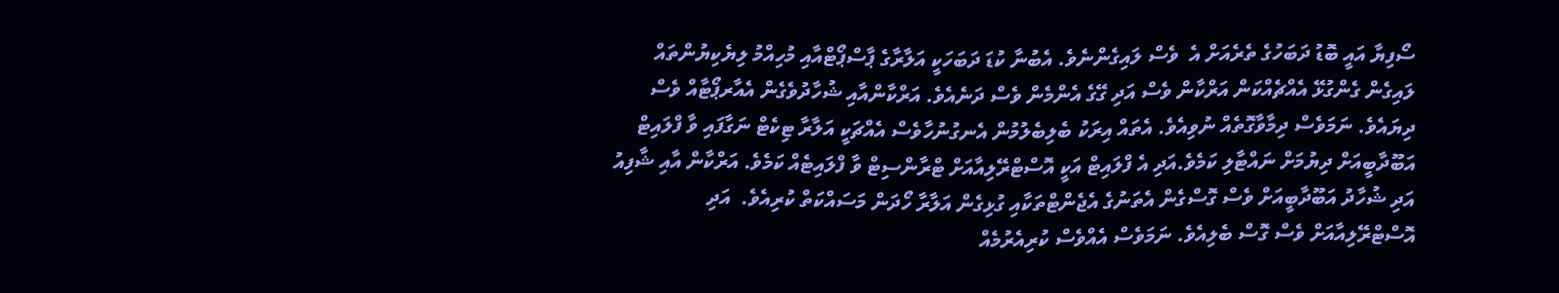ސޯފިޔާ އައީ ބޮޑު ދަބަހުގެ ތެރެއަށް އެ  ވެސް ލައިގެންނެވެ. އެބުނާ ކުޑަ ދަބަހަކީ އަލާރާގެ ޕާސްޕޯޓްއާއި މުހިއްމު ލިޔެކިޔުންތައް ލައިގެން ގެންގުޅޭ އެއްޗެއްކަން އަރްކާން ވެސް އަދި ގޭގެ އެންމެން ވެސް ދަނެއެވެ. އަރްކާންއާއި ޝުހާދުވެގެން އެއާރޕޯޓާއް ވެސް ދިޔައެވެ. ނަމަވެސް ދިމާވާގޮތެއް ނުވިއެވެ. އެތައް އިރަކު ބެލިބެލުމުން އެނގުނުހާވެސް އެއްޗަކީ އަލާރާ ޓިކެޓް ނަގާފައި ވާ ފްލައިޓް އަބޫދާބީއަށް ދިޔުމަށް ނައްޓާލި ކަމެވެ.އަދި އެ ފްލައިޓް އަކީ އޮސްޓްރޭލިއާއަށް ޓްރާންސިޓް ވާ ފްލައިޓެއް ކަމެވެ. އަރްކާން އާއި ޝާފިއު އަދި ޝުހާދު އަބޫދާބީއަށް ވެސް ގޮސްގެން އެތަނުގެ އެޖެންޓްތަކާއި ގުޅިގެން އަލާރާ ހޯދަން މަސައްކަތް ކުރިއެވެ.  އަދި އޮސްޓްރޭލިއާއަށް ވެސް ގޮސް ބެލިއެވެ. ނަމަވެސް އެއްވެސް ކުރިއެރުމެއް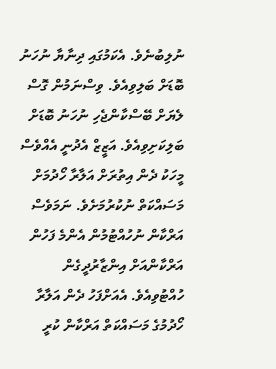ނުލިބުނެވެ. އެކަމުގައި ދިނާޔާ ނުހަނު ބޮޑަށް ބަލިވިއެވެ. ވިސްނަމުން ގޮސް ލެޔަށް ބޭސްކާންޖެހި ނުހަނު ބޮޑަށް ބަލިކަށިވިއެވެ. އަޒީޒް އެދުނީ އެއްވެސް މީހަކު ދެން އިތުރަށް އަލާރާ ހޯދުމަށް މަސައްކަތް ނުކުރުމަށެވެ. ނަމަވެސް އަރްކާން ނުހުއްޓުމުން އެންމެ ފަހުން އަރްކާންއަށް އިންޒާރުދީގެން ހުއްޓުވިއެވެ. އެއަށްފަހު ދެން އަލާރާ ހޯދުމުގެ މަސައްކަތް އަރްކާން ކުރީ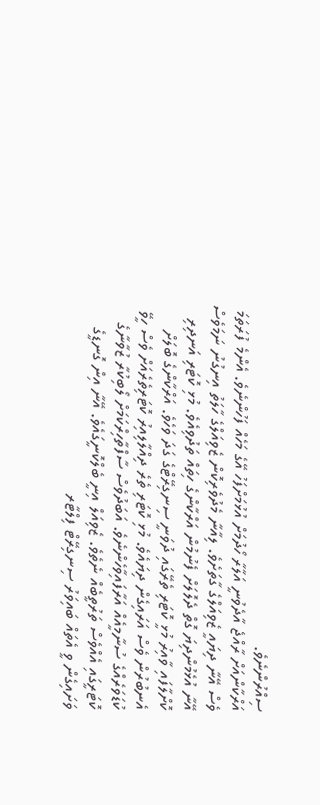ސިއްރުންނެވެ.
އަރްކާންއަށް ރާއްޖެ އާދެވުނީ އަލާރާ ހޯދުމަށް އުޅުމަށްފަހު އޭގެ މަހެއް ފަހުންނެވެ. އެންމެ ފުރަތަމަ ވެސް އޭނާ ދިޔައީ ޒެވިއަލްގެ ގާތަށެވެ. ލިއާނާ މެދުވެރިކޮން ޒެވިއަލްގެ ހާލަތު އިނގުނު ނަމަވެސް އޭނާ އުޅެމުންދިޔަ ގޮތް ދެލޮލަށް ފެނުމުން އަރްކާންގެ ހިތައް ތަދުވިއެވެ. މުޅި ކޮޓަރި އަނދިރި ކޮށްލާފައި ވާއިރު މުޅީ ކޮޓަރި ތެރޭގައި ދުވަނީ ސިނގިރޭޓްގެ ގަދަ ވަހެވެ. އަރްކާންގެ ބޮލަށް އެނބުރުން ވެސް އަރައިގެން ދިޔައެވެ. މުޅި ކޮޓަރި ތެރެ ދިއްލާލިއިރު ކޮޓަރިތެރެއަށް ވެސް ހީވޭ ކުޑަވަރެއްގެ ސުނާމީއެއް އަރާފައިވާހެންނެވެ. އަބަދުވެސް ސާފްތާހިރްކަމަށް ލޯބިކުރާ ޒުވާނާގެ ކޮޓަރީގައި އެއްވެސް ތަރުތީބެއް ނެތެވެ. ޒެވިއަލް އިނީ ބެލްކޮނީގައެވެ. އޭނާ އިން ގޮނޑީގެ ވަށައިގެން ވީ އެތައް ބައިވަރު ސިނގިރޭޓް ފިލްޓާރ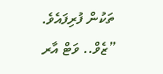ތަކުން ފުރިފައެވެ.
”ޒެވް.. ވަޓް އާރ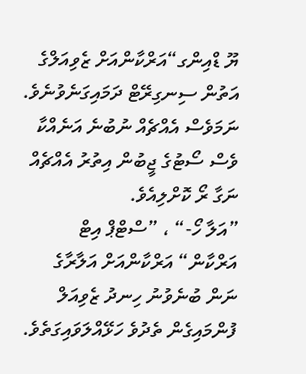ޔޫ ޑްއިންގ“އަރްކާންއަށް ޒެވިއަލްގެ އަތުން ސިނގިރޭޓް ދަމައިގަނެވުނެވެ. ނަމަވެސް އެއްޗެއް ނުބުނެ އަނެއްކާ ވެސް ސޯޓުގެ ޖީބުން އިތުރު އެއްޗެއް ނަގާ ރޯ ކޮށްލިއެވެ.
”އަލާ ހޯ-“ ، ”ސްޓްޕް އިޓް އަރްކާން“ އަރްކާންއަށް އަލާރާގެ ނަން ބުނެވުނު ހިނދު ޒެވިއަލް ފުންމައިގެން ތެދުވެ ހަޅޭއްލަވައިގަތެވެ.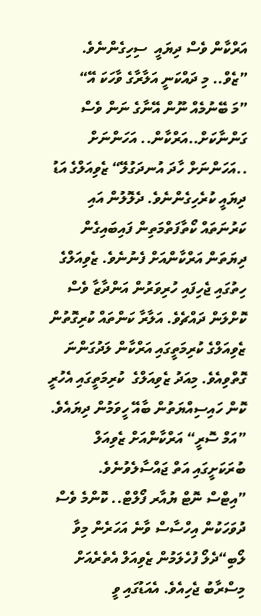އަރްކާން ވެސް ދިޔައީ  ސިހިގެންނެވެ.
”ޒެވް.. މި ދައްކަނީ އަލާރާގެ ވާހަކަ އޭ“
”މަ ބޭނުމެއް ނޫން އޭނާގެ ނަން ވެސް ގަންނާކަށް..އަރްކާން.. އަހަންނަށް ..އަހަންނަށް ހާދަ އުނދަގުލޭ“ ޒެވިއަލްގެ އަޑު ދިޔައީ ކުރެހިގެންނެވެ. ދެލޮލުން އައި ކަރުނަތައް ކޯތާފަތްމަތިން ފައިބައިގެން ދިޔަތަން އަރްކާންއަށް ފެނުނެވެ. ޒެވިއަލްގެ ހިތުގައި ޖެހިފައި ހުރިވަރުން އަންދާޒާ ވެސް ކޮށްލަން ދައްޗެވެ. އަލާރާ ކަންތައް ކުރިގޮތުން ޒެވިއަލްގެ ކުރިމަތީގައި އަރްކާން ލަދުގަންނަ ގޮތްވިއެވެ. މިއަދު ޒެވިއަލްގެ  ކުރިމަތީގައި އެހުރީ ކޮން ހައިސިއްޔަތުން ބާއޭ ހީވަމުން ދިޔައެވެ.
”އަމް ސޮރީ“ އަރްކާންއަށް ޒެވިއަލް ބުރަކަށީގައި އަތް ޖައްސާލެވުނެވެ.
”އިޓްސް ނޮޓް ޔުއާރ ފޯލްޓް.. ކޮންމެ ވެސް ދުވަހަކުން އިހްސާސް ވާނެ އަހަރެން މިވާ ލޯބި“ދެލޯ ފުހެލަމުން ޒެވިއަލް އެތެރެއަށް މިސްރާބު ޖެހިއެވެ. އެއަޑުގައި ވީ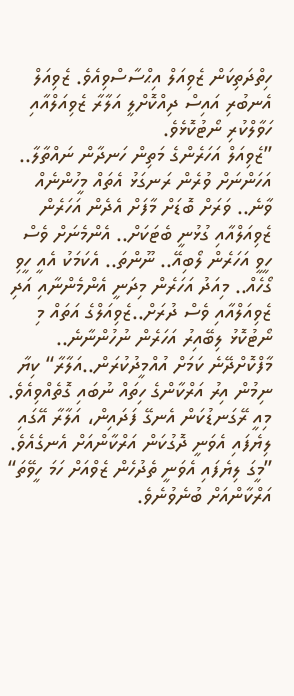ހިތްދަތިކަން ޒެވިއަލް އިޙްސާސްވިއެވެ. ޒެވިއަލް އެނބުރި އައިސް ދިއްކޮށްލީ އަލާރާ ޒެވިއަލްއާއި ހަވާލްކުރި ނޯޓުކޮޅެވެ.
”ޒެވިއަލް އަހަރެންގެ މަތިން ހަނދާން ނައްތާލާ.. އަހަންނަށް ވުރެން ރަނގަޅު އެތައް މީހުންނެއް ވާނެ.. ވަރަށް ބޮޑަށް މާފަށް އެދެން އަހަރެން ޒެވިއަލްއާއި ގުޅުނީ ބެޓަކަށް.. އެންމެނަށް ވެސް ހީވީ އަހަރެން ލޯބިއޭ.. ނޫންތަ.. އެކަމަކު އެއީ ހީވި ގޯހެއް.. މިއަދު އަހަރެން މިދަނީ އެންމެންނާއި އަދި ޒެވިއަލްއާއި ވެސް ދުރަށް..ޒެވިއަލްގެ އަތައް މި ނޯޓުކޮޅު ލިބޭއިރު އަހަރެން ނުހުންނާނެ.. މާފްކޮށްދޭނެ ކަމަށް އުއްމީދުކުރަން..އަލާރާ“ ކިޔާ ނިމުން އިރު އަރްކާންގެ ހިތައް ނުބައި ގޮތެއްވިއެވެ. މިއީ ރޭގަނޑުކަން އެނގޭ ފަދައިން، އަލާރާ އޭގައި ލިޔެފައި އެވަނީ ދޮގުކަން އަރްކާންއަށް އެނގެއެވެ.
”މީގަ ލިޔެފައި އެވަނީ ތެދުހެން ޒެވްއަށް ހަމަ ހީވޭތަ“ އަރްކާންއަށް ބުނެވުނެވެ.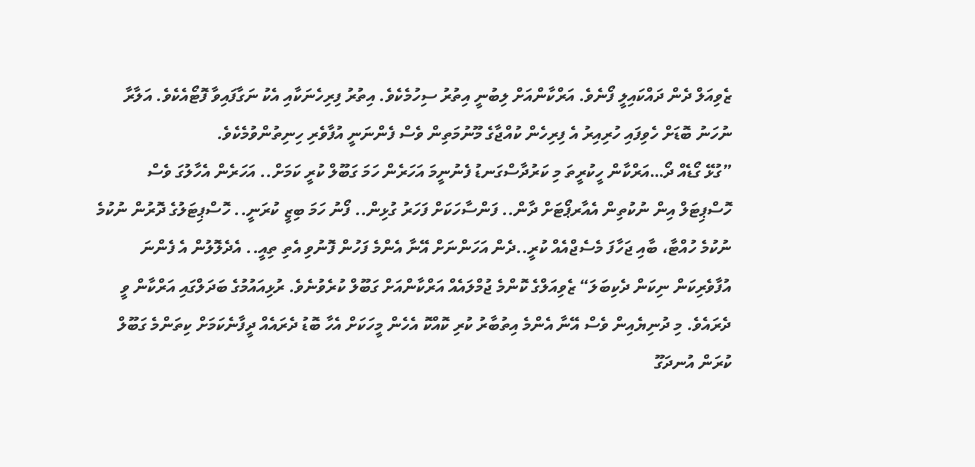ޒެވިއަލް ދެން ދައްކައިލީ ފޯނެވެ. އަރްކާންއަށް ލިބުނީ އިތުރު ސިހުމެކެވެ. އިތުރު ފިރިހެނަކާއި އެކު ނަގާފައިވާ ފޮޓޯއެކެވެ. އަލާރާ ނުހަނު ބޮޑަށް ހެވިފައި ހުރިއިރު އެ ފިރިހެން ކުއްޖާގެ މޫނުމަތިން ވެސް ފެންނަނީ އުފާވެރި ހިނިތުންވުމެކެވެ.
”ގުޅޭ ގޯޑެއް ދޯ…އަރްކާން ހީކުރީތަ މި ކަރުދާސްގަނޑު ފެނުނީމަ އަހަރެން ހަމަ ގަބޫލް ކުރީ ކަމަށް.. އަހަރެން އެހާލުގަ ވެސް ހޮސްޕިޓަލް އިން ނުކުތިން އެއާރޕޯޓަށް ދާން.. ފަންސާހަކަށް ފަހަރު ގުޅިން.. ފޯނު ހަމަ ބިޒީ ކުރަނީ.. ހޮސްޕިޓަލުގެ ދޮރުން ނުކުމެ ނުކުމެ ހުއްޓާ، ބާއި ޖަހާފަ މެސެޖްއެއް ކުރީ..ދެން އަހަންނަށް އޭނާ އެންމެ ފަހުން ފޮނުވި އެތި ތިއީ.. އެދެލޮލުން އެ ފެންނަ އުފާވެރިކަން ނިކަން ދެކިބަލަ“ ޒެވިއަލްގެ ކޮންމެ ޖުމްލައެއް އަރްކާންއަށް ގަބޫލް ކުރެވުނެވެ. ރުޅިއައުމުގެ ބަދަލްގައި އަރްކާން ވީ ދެރައެވެ. މި ދުނިޔެއިން ވެސް އޭނާ އެންމެ އިތުބާރު ކުރި ކޮއްކޮ އެހެން މީހަކަށް އެހާ ބޮޑު ދެރައެއް ދީފާނެކަމަށް ކިތަންމެ ގަބޫލް ކުރަން އުނދަގޫ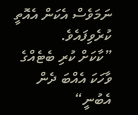ނަމަވެސް އެކަން އެއޮތީ ކުރެވިފައެވެ.
”ކާކަށް ކުރި ބެޓެއްގެ ވާހަކަ އެއްބަ ދެން އެބުނީ“